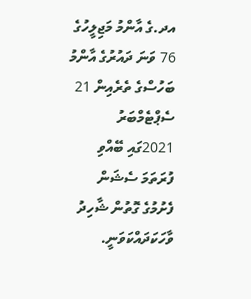އދ.ގެ އާންމު މަޖިލީހުގެ 76 ވަނަ ދައުރުގެ އާންމު ބަހުސްގެ ތެރެއިން 21 ސެޕްޓެމްބަރު 2021ގައި ބޭއްވި ފުރަތަމަ ސެޝަން ފެށުމުގެ ގޮތުން ޝާހިދު ވާހަކަދައްކަވަނީ.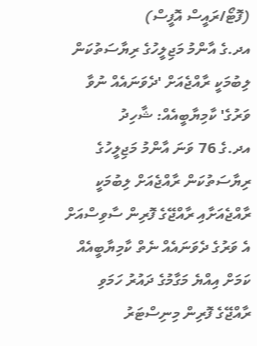(ފޮޓޯ/ރައީސް އޮފީސް)
އދ.ގެ އާންމު މަޖިލީހުގެ ރިޔާސަތުކަން ލިބުމަކީ ރާއްޖެއަށް 'ދެވަނައެއް ނުވާ ވަރުގެ' ކާމިޔާބީއެއް: ޝާހިދު
އދ.ގެ 76 ވަނަ އާންމު މަޖިލީހުގެ ރިޔާސަތުކަން ރާއްޖެއަށް ލިބުމަކީ ރާއްޖެއަށާއި ރާއްޖޭގެ ފޮރިން ސާވިސްއަށް އެ ވަރުގެ ދެވަނައެއް ނެތް ކާމިޔާބީއެއް ކަމަށް އިއްޔެ މަގާމުގެ ދައުރު ހަމަވި ރާއްޖޭގެ ފޮރިން މިނިސްޓަރު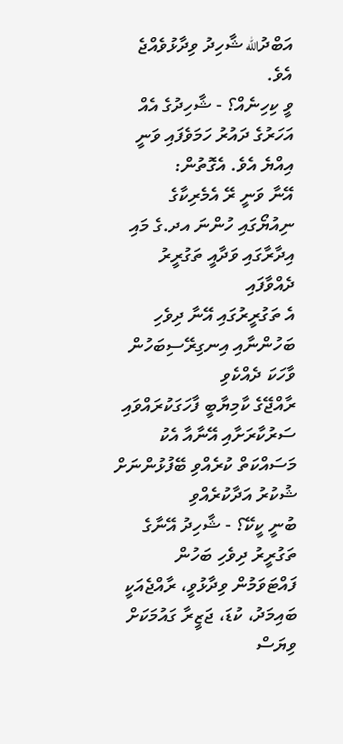އަބްދުالله ޝާހިދު ވިދާޅުވެއްޖެ އެވެ.
ވީ ކިހިނެއް؟ - ޝާހިދުގެ އެއް އަހަރުގެ ދައުރު ހަމަވެފައި ވަނީ އިއްޔެ އެވެ. އެގޮތުން:
އޭނާ ވަނީ ރޭ އެމެރިކާގެ ނިއުޔޯގައި ހުންނަ އދ.ގެ މައި އިދާރާގައި ވަދާއީ ތަގުރީރު ދެއްވާފައި
އެ ތަގުރީރުގައި އޭނާ ދިވެހި ބަހުންނާއި އިނގިރޭސިބަހުން ވާހަކަ ދެއްކެވި
ރާއްޖޭގެ ކާމިޔާބީ ފާހަގަކުރައްވައި ސަރުކާރަށާއި އޭނާއާ އެކު މަސައްކަތް ކުރެއްވި ބޭފުޅުންނަށް ޝުކުރު އަދާކުރެއްވި
ބުނީ ކީކޭ؟ - ޝާހިދު އޭނާގެ ތަގުރީރު ދިވެހި ބަހުން ފައްޓަވަމުން ވިދާޅުވީ، ރާއްޖެއަކީ ބައިމަދު، ކުޑަ، ޖަޒީރާ ގައުމަކަށް ވިޔަސް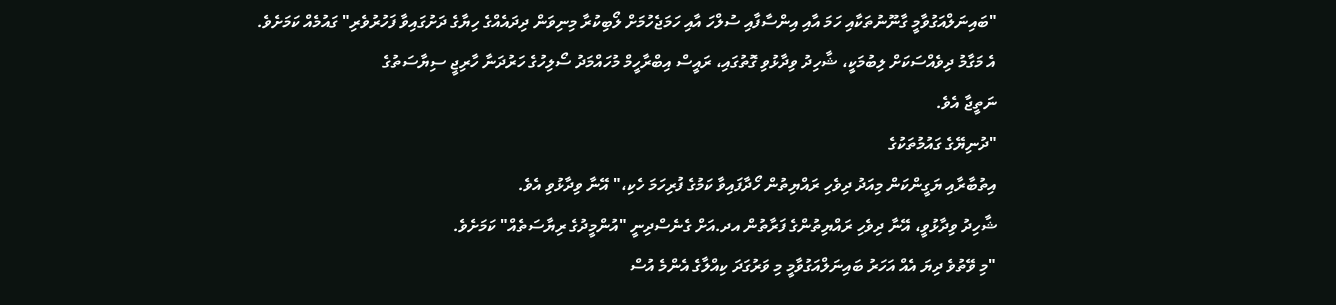"ބައިނަލްއަގުވާމީ ގާނޫނުތަކާއި ހަމަ އާއި އިންސާފާއި ސުލްހަ އާއި ހަމަޖެހުމަށް ލޯބިކުރާ މިނިވަން ދިދައެއްގެ ހިޔާގެ ދަށުގައިވާ ފަހުރުވެރި" ގައުމެއް ކަމަށެވެ.
އެ މަގާމު ދިވެއްސަކަށް ލިބުމަކީ، ޝާހިދު ވިދާޅުވި ގޮތުގައި، ރައީސް އިބްރާހީމް މުހައްމަދު ސޯލިހުގެ ހަރުދަނާ ހާރިޖީ ސިޔާސަތުގެ
ނަތީޖާ އެވެ.
"ދުނިޔޭގެ ގައުމުތަކުގެ
އިތުބާރާއި ޔަގީންކަން މިއަދު ދިވެހި ރައްޔިތުން ހޯދާފައިވާ ކަމުގެ ފުރިހަމަ ހެކި،" އޭނާ ވިދާޅުވި އެވެ.
ޝާހިދު ވިދާޅުވީ، އޭނާ ދިވެހި ރައްޔިތުންގެ ފަރާތުން އދ.އަށް ގެނެސްދިނީ "އުންމީދުގެ ރިޔާސަތެއް" ކަމަށެވެ.
"މި ވޭތުވެ ދިޔަ އެއް އަހަރު ބައިނަލްއަގުވާމީ މި ވަރުގަދަ ކިއްލާގެ އެންމެ އުސް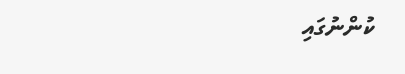ކުންނުގައި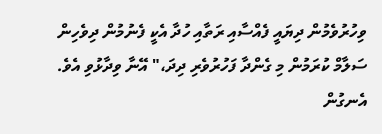ވިހުރުވެމުން ދިޔައީ ފެއްސާއި ރަތާއި ހުދާ އެކީ ފެނުމުން ދިވެހިން ސަލާމް ކުރަމުން މި ގެންދާ ފަހުރުވެރި ދިދަ،" އޭނާ ވިދާޅުވި އެވެ.
އެނގުން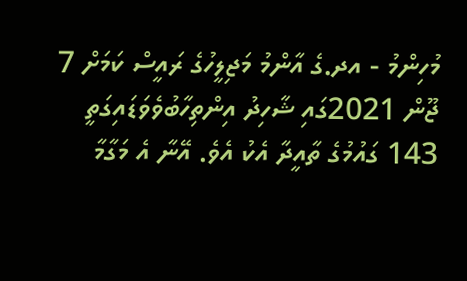މުހިންމު - އދ.ގެ އާންމު މަޖިލީހުގެ ރައީސް ކަމަށް 7 ޖޫން 2021ގައި ޝާހިދު އިންތިހާބުވެވަޑައިގަތީ 143 ގައުމުގެ ތާއީދާ އެކު އެވެ. އޭނާ އެ މަގާމާ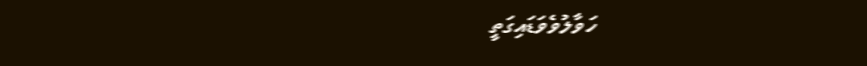ހަވާލުވެވަޑައިގަތީ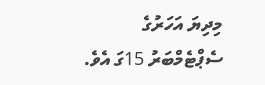މިދިޔަ އަހަރުގެ ސެޕްޓެމްބަރު 15ގަ އެވެ.